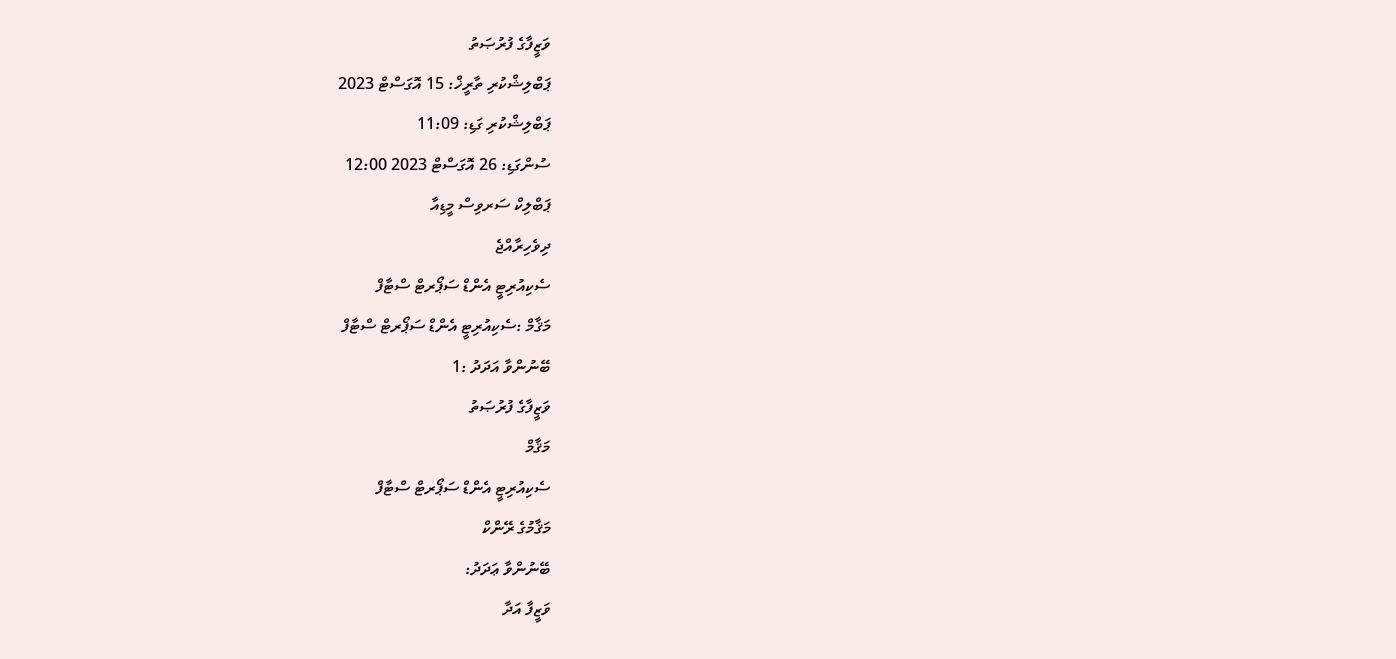ވަޒީފާގެ ފުރުޞަތު
ޕަބްލިޝްކުރި ތާރީޚް: 15 އޮގަސްޓް 2023
ޕަބްލިޝްކުރި ގަޑި: 11:09
ސުންގަޑި: 26 އޮގަސްޓް 2023 12:00
ޕަބްލިކް ސަރވިސް މީޑިއާ
ދިވެހިރާއްޖެ
ސެކިއުރިޓީ އެންޑް ސަޕޯރޓް ސްޓާފް
މަޤާމް :ސެކިއުރިޓީ އެންޑް ސަޕޯރޓް ސްޓާފް
ބޭނުންވާ އަދަދު :1
ވަޒީފާގެ ފުރުޞަތު
މަޤާމް
ސެކިއުރިޓީ އެންޑް ސަޕޯރޓް ސްޓާފް
މަޤާމުގެ ރޭންކް
ބޭނުންވާ ޢަދަދު:
ވަޒީފާ އަދާ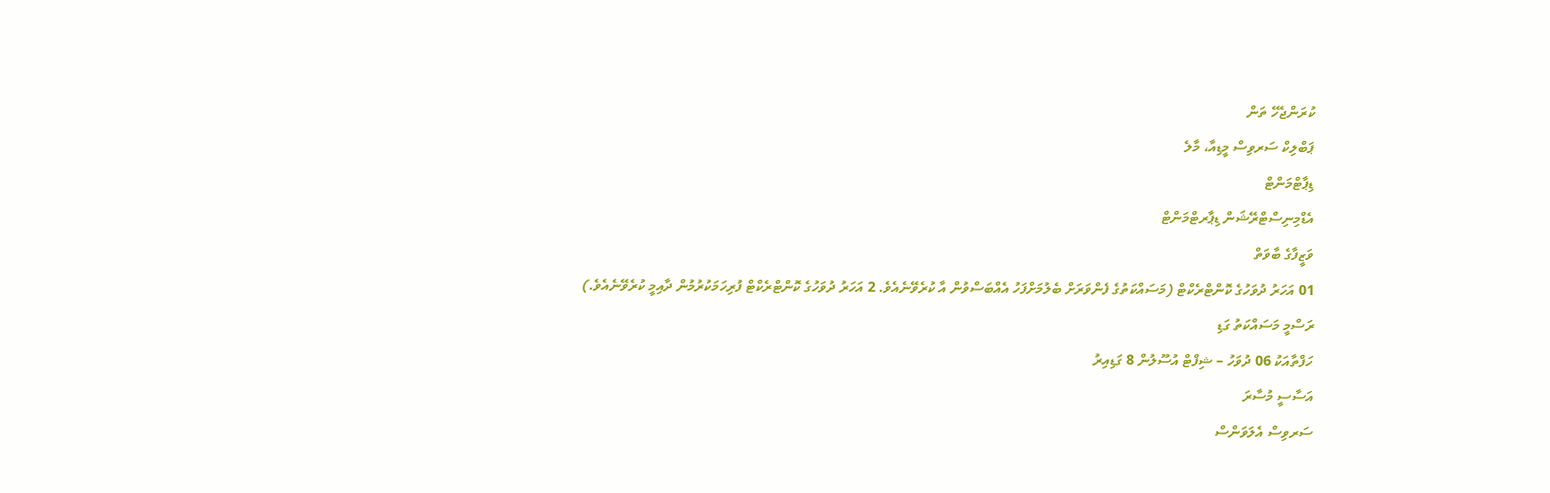ކުރަންޖެހޭ ތަން
ޕަބްލިކް ސަރވިސް މީޑިއާ، މާލެ
ޑިޕާޓްމަންޓް
އެޑްމިނިސްޓްރޭޝަން ޑިޕާރޓްމަންޓް
ވަޒީފާގެ ބާވަތް
01 އަހަރު ދުވަހުގެ ކޮންޓްރެކްޓް (މަސައްކަތުގެ ފެންވަރަށް ބެލުމަށްފަހު އެއްބަސްވުން އާ ކުރެވޭނެއެވެ. 2 އަހަރު ދުވަހުގެ ކޮންޓްރެކްޓް ފުރިހަމަކުރުމުން ދާއިމީ ކުރެވޭނެއެވެ.)
ރަސްމީ މަސައްކަތު ގަޑި
ހަފްތާއަކު 06 ދުވަހު – ޝިފްޓް އުސޫލުން 8 ގަޑިއިރު
އަސާސީ މުސާރަ
ސަރވިސް އެލަވަންސް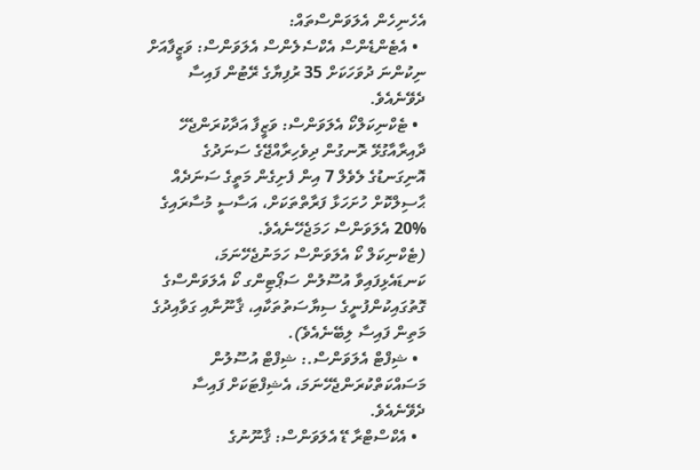އެހެނިހެން އެލަވަންސްތައް:
  • އެޓެންޑެންސް އެކްސެލެންސް އެލަވަންސް: ވަޒީފާއަށް ނިކުންނަ ދުވަހަކަށް 35 ރުފިޔާގެ ރޭޓުން ފައިސާ ދެވޭނެއެވެ.
  • ޓެކްނިކަލްކޯ އެލަވަންސް: ވަޒީފާ އަދާކުރަންޖެހޭ ދާއިރާއާގުޅޭ ރޮނގުން ދިވެހިރާއްޖޭގެ ސަނަދުގެ އޮނިގަނޑުގެ ލެވެލް 7 އިން ފެށިގެން މަތީގެ ސަނަދެއް ޙާސިލްކޮށް ހުށަހަޅާ ފަރާތްތަކަށް، އަސާސީ މުސާރައިގެ %20 އެލަވަންސް ހަމަޖެހޭނެއެވެ.
(ޓެކްނިކަލް ކޯ އެލަވަންސް ހަމަނުޖެހޭނަމަ، ކަނޑައެޅިފައިވާ އުސޫލުން ސަޕޯޓިންގ ކޯ އެލަވަންސްގެ ގޮތުގައިކުންފުނީގެ ސިޔާސަތުތަކާއި، ޤާނޫނާއި ގަވާއިދުގެ މަތިން ފައިސާ ލިބޭނެއެވެ).
  • ޝިފްޓް އެލަވަންސް.: ޝިފްޓް އުސޫލުން މަސައްކަތްކުރަންޖެހޭނަމަ، އެޝިފްޓަކަށް ފައިސާ ދެވޭނެއެވެ.
  • އެކްސްޓްރާ ޑޭ އެލަވަންސް: ޤާނޫނުގެ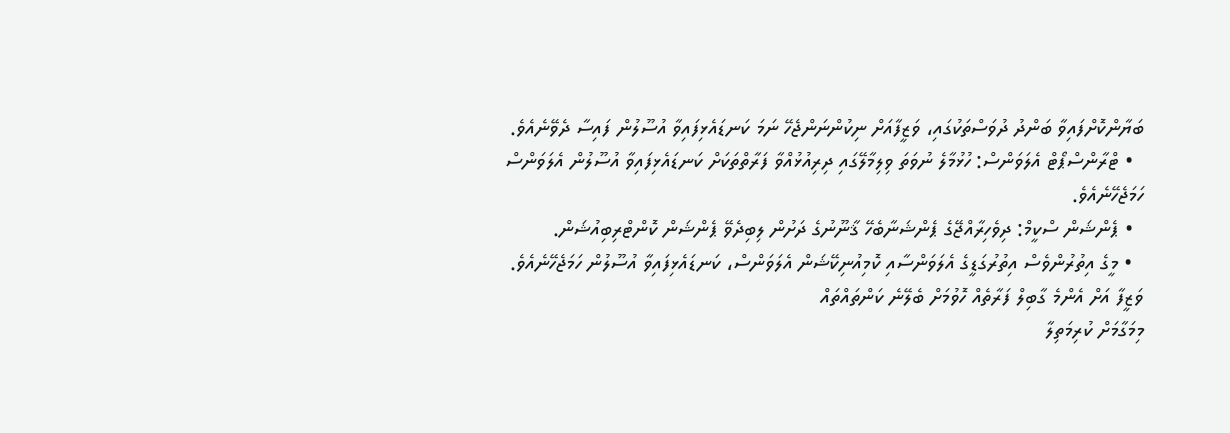ބަޔާންކޮށްފައިވާ ބަންދު ދުވަސްތަކުގައި، ވަޒީފާއަށް ނިކުންނަންޖެހޭ ނަމަ ކަނޑައެޅިފައިވާ އުސޫލުން ފައިސާ ދެވޭނެއެވެ.
  • ޓްރާންސްޕޯޓް އެލަވަންސް: ހުޅުމާލެ ނުވަތަ ވިލިމާލޭގައި ދިރިއުޅުއްވާ ފަރާތްތަކަށް ކަނޑައެޅިފައިވާ އުސޫލުން އެލަވަންސް ހަމަޖެހޭނެއެވެ.
  • ޕެންޝަން ސްކީމް: ދިވެހިރާއްޖޭގެ ޕެންޝަނާބެހޭ ޤާނޫނުގެ ދަށުން ލިބިދެވޭ ޕެންޝަން ކޮންޓްރިބިއުޝަން.
  • މީގެ އިތުރުންވެސް އިތުރުގަޑީގެ އެލަވަންސާއި ކޮމިއުނިކޭޝަން އެލަވަންސް، ކަނޑައެޅިފައިވާ އުސޫލުން ހަމަޖެހޭނެއެވެ.
ވަޒީފާ އަށް އެންމެ ގާބިލް ފަރާތެއް ހޮވުމަށް ބެލޭނެ ކަންތައްތައް
މިމަގާމަށް ކުރިމަތިލާ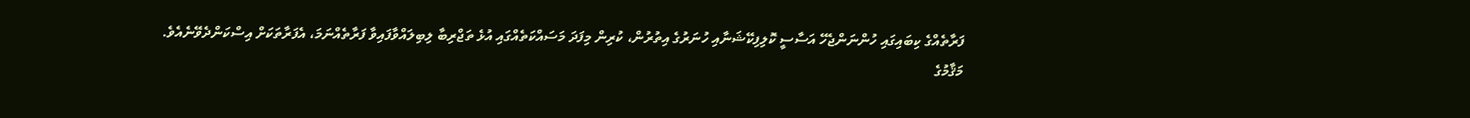ފަރާތެއްގެ ކިބައިގައި ހުންނަންޖެހޭ އަސާސީ ކޮލިފިކޭޝަނާއި ހުނަރުގެ އިތުރުން، ކުރިން މިފަދަ މަސައްކަތެއްގައި އުޅެ ތަޖްރިބާ ލިބިލައްވާފައިވާ ފަރާތެއްނަމަ، އެފަރާތަކަށް އިސްކަންދެވޭނެއެވެ.
މަޤާމުގެ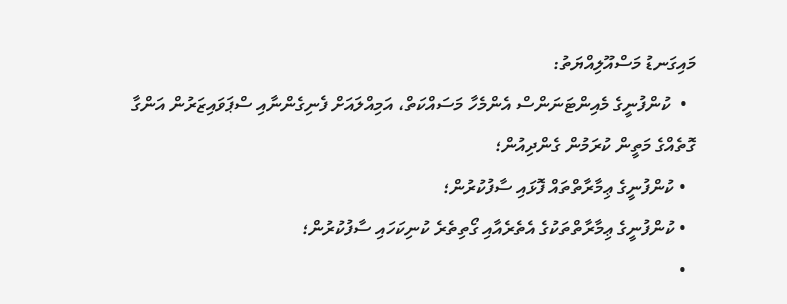މައިގަނޑު މަސްއޫލިއްޔަތު:
  •  ކުންފުނީގެ މެއިންޓަނަންސް އެންމެހާ މަސައްކަތް، އަމިއްލައަށް ފެނިގެންނާއި ސްޕަވައިޒަރުން އަންގާ ގޮތެއްގެ މަތީން ކުރަމުން ގެންދިއުން؛
  • ކުންފުނީގެ ޢިމާރާތްތައް ފޮޅައި ސާފުކުރުން؛
  • ކުންފުނީގެ ޢިމާރާތްތަކުގެ އެތެރެއާއި ގޯތިތެރެ ކުނިކަހައި ސާފުކުރުން؛
  •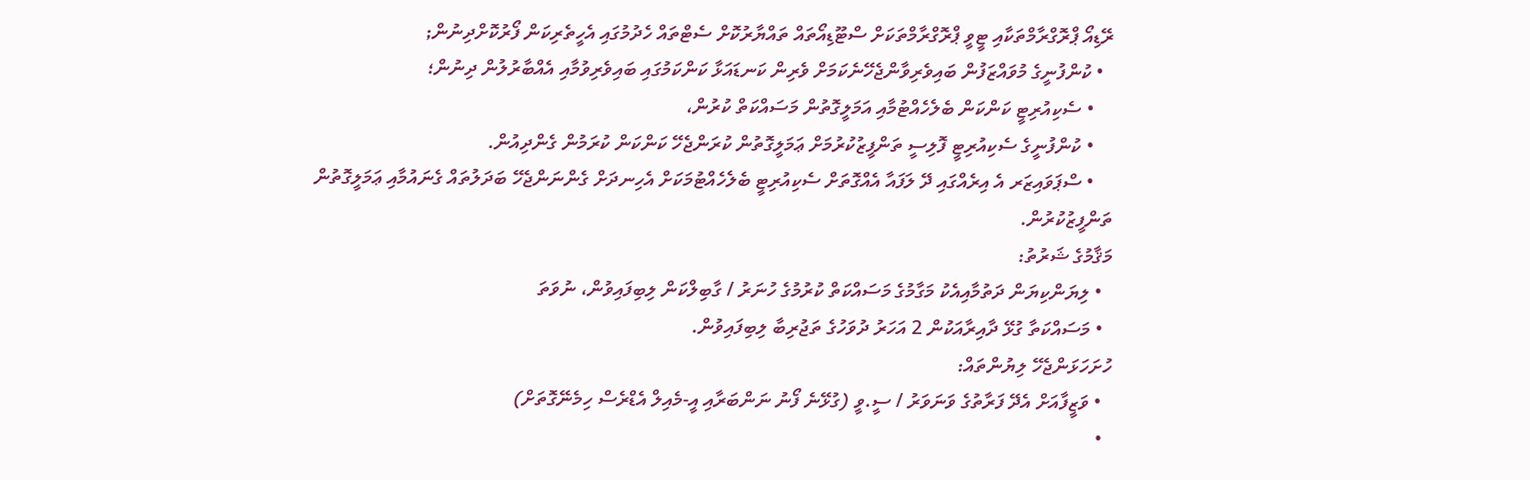ރޭޑިއޯ ޕްރޮގްރާމްތަކާއި ޓީވީ ޕްރޮގްރާމްތަކަށް ސްޓޫޑިއޯތައް ތައްޔާރުކޮށް ސެޓްތައް ހެދުމުގައި އެހީތެރިކަން ފޯރުކޮށްދިނުން;
  • ކުންފުނީގެ މުވައްޒަފުން ބައިވެރިވާންޖެހޭނެކަމަށް ވެރިން ކަނޑައަޅާ ކަންކަމުގައި ބައިވެރިވުމާއި އެއްބާރުލުން ދިނުން؛
    • ސެކިއުރިޓީ ކަންކަން ބެލެހެއްޓުމާއި އަމަލީގޮތުން މަސައްކަތް ކުރުން،
    • ކުންފުނީގެ ސެކިއުރިޓީ ފޮލިސީ ތަންފީޒުކުރުމަށް ޢަމަލީގޮތުން ކުރަންޖެހޭ ކަންކަން ކުރަމުން ގެންދިއުން.
    • ސްޕަވައިޒަރ އެ އިރެއްގައި ދޭ ލަފައާ އެއްގޮތަށް ސެކިއުރިޓީ ބެލެހެއްޓުމަކަށް އެހިނދަށް ގެންނަންޖެހޭ ބަދަލުތައް ގެނައުމާއި ޢަމަލީގޮތުން ތަންފީޒުކުރުން.
މަޤާމުގެ ޝަރުތު:
  • ލިޔަންކިޔަން ދަތުމާއިއެކު މަގާމުގެ މަސައްކަތް ކުރުމުގެ ހުނަރު / ގާބިލްކަން ލިބިފައިވުން، ނުވަތަ
  • މަސައްކަތާ ގުޅޭ ދާއިރާއަކުން 2 އަހަރު ދުވަހުގެ ތަޖުރިބާ ލިބިފައިވުން.
ހުށަހަޅަންޖެހޭ ލިޔުންތައް:
  • ވަޒީފާއަށް އެދޭ ފަރާތުގެ ވަނަވަރު / ސީ.ވީ (ގުޅޭނެ ފޯނު ނަންބަރާއި އީ-މެއިލް އެޑްރެސް ހިމެނޭގޮތަށް)
  •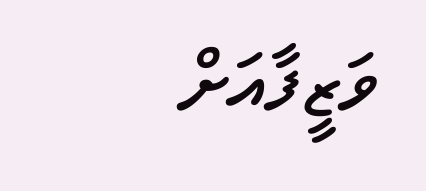ވަޒީފާއަށް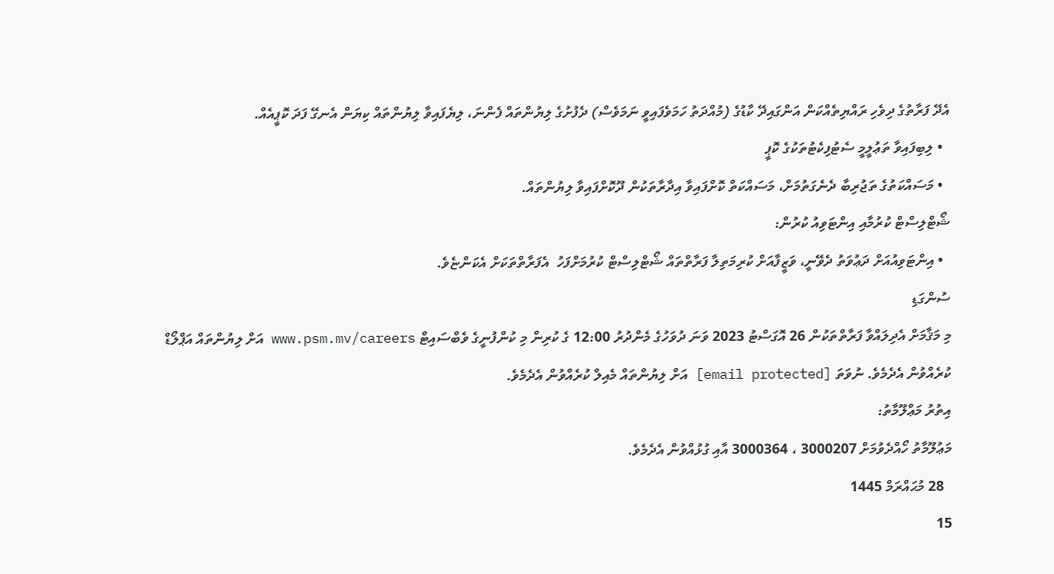އެދޭ ފަރާތުގެ ދިވެހި ރައްޔިތެއްކަން އަންގައިދޭ ކާޑުގެ (މުއްދަތު ހަމަވެފައިވީ ނަމަވެސް) ދެފުށުގެ ލިޔުންތައް ފެންނަ، ލިޔެފައިވާ ލިޔުންތައް ކިޔަން އެނގޭ ފަދަ ކޮޕީއެއް.
  • ލިބިފައިވާ ތަޢުލީމީ ސެޓުފިކެޓުތަކުގެ ކޮޕީ
  • މަސައްކަތުގެ ތަޖުރިބާ ދެނެގަތުމަށް، މަސައްކަތް ކޮށްފައިވާ އިދާރާތަކުން ދޫކޮށްފައިވާ ލިޔުންތައް.
ޝޯޓްލިސްޓް ކުރުމާއި އިންޓަވިއު ކުރުން:
  • އިންޓަވިއުއަށް ދަޢުވަތު ދެވޭނީ، ވަޒީފާއަށް ކުރިމަތިލާ ފަރާތްތައް ޝޯޓްލިސްޓް ކުރުމަށްފަހު  އެފަރާތްތަކަށް އެކަންޏެވެ.
ސުންގަޑި
މި މަޤާމަށް އެދިލައްވާ ފަރާތްތަކުން 26 އޮގަސްޓު 2023 ވަނަ ދުވަހުގެ މެންދުރު 12:00 ގެ ކުރިން މި ކުންފުނީގެ ވެބްސައިޓް www.psm.mv/careers އަށް ލިޔުންތައް އަޕްލޯޑް ކުރެއްވުން އެދެމެވެ. ނުވަތަ [email protected] އަށް ލިޔުންތައް މެއިލް ކުރެއްވުން އެދެމެވެ.
އިތުރު މަޢްލޫމާތު:
މަޢުލޫމާތު ހޯއްދެވުމަށް 3000207 ، 3000364 އާއި ގުޅުއްވުން އެދެމެވެ.
  28 މުޙައްރަމް 1445
15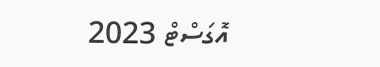އޮގަސްޓް 2023